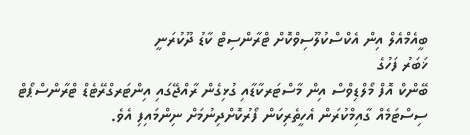ބީއެމްއެލް އިން އެކްސްކުލޫސިވްކޮށް ޓްރާންސިޓް ކާޑު ދޫކުރަނީ
ޚަބަރު ފަހުގެ
ބޭންކް އޮފް މޯލްޑިވްސް އިން މާސްޓަރކާޑާއި ގުޅިގެން ރާއްޖޭގައި އިންޓަރގްރޭޓެޑް ޓްރާންސްޕޯޓް ސިސްޓަމެއް ގާއިމްކުރަން އެހީތެރިކަން ފޯރުކޮށްދިނުމަށް ނިންމައިފި އެވެ.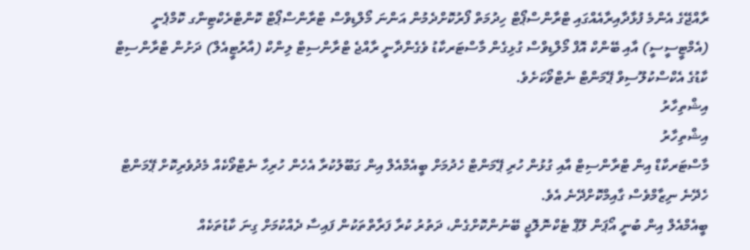ރާއްޖޭގެ އެންމެ ފުޅާދާއިރާއެއްގައި ޓްރާންސްޕޯޓް ހިދުމަތް ފޯރުކޮށްދެމުން އަންނަ މޯލްޑިވްސް ޓްރާންސްޕޯޓް ކޮންޓްރެކްޓިންގ ކޮމްޕެނީ (އެމްޓީސީސީ) އާއި ބޭންކް އޮފް މޯލްޑިވްސް ގުޅިގެން މާސްޓަރކާޑު ވެގެންދާނީ ރާއްޖެ ޓްރާންސިޓް ލިންކް (އާރުޓީއެލް) ދަށުން ޓްރާންސިޓް ކާޑުގެ އެކްސްކުލޫސިވް ޕޭމަންޓް ނެޓްވޯކަށެވެ.
އިޝްތިހާރު
އިޝްތިހާރު
މާސްޓަރކާޑް އިން ޓްރާންސިޓް އާއި ގުޅުން ހުރި ޕޭމަންޓް ހެދުމަށް ބީއެމްއެލް އިން ގަބޫލުކުރާ އެހެން ހުރިހާ ނެޓްވޯކެއް މެދުވެރިކޮށް ޕޭމަންޓް ހެދޭނެ ނިޒާމްވެސް ގާއިމްކޮށްދޭނެ އެވެ.
ބީއެމްއެލް އިން ބުނީ އޯޕަން ލޫޕް ޓެކްނޮލޮޖީ ބޭނުންކޮށްގެން، ދަތުރު ކުރާ ފަރާތްތަކުން ފައިސާ ދެއްކުމަށް ގިނަ ކާޑުތަކެއް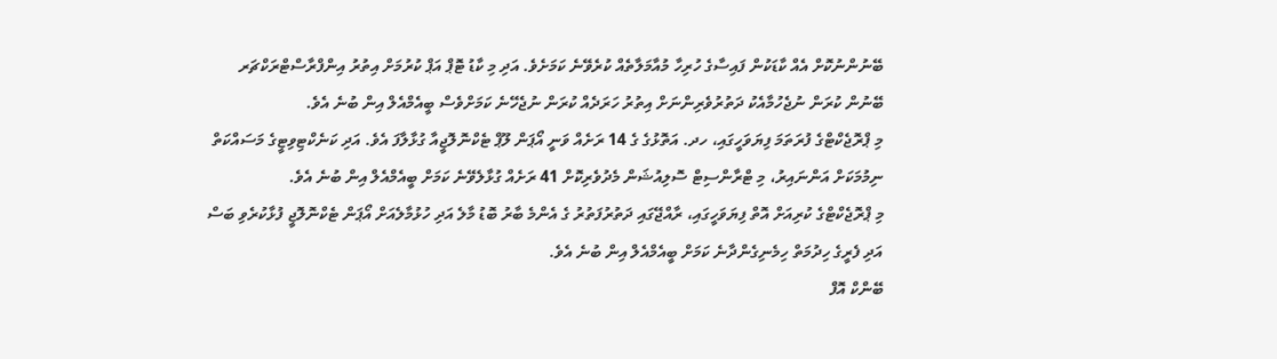ބޭނުންނުކޮށް އެއް ކާޑަކުން ފައިސާގެ ހުރިހާ މުއާމަލާތެއް ކުރެވޭނެ ކަމަށެވެ. އަދި މި ކާޑު ޓޮޕް އަޕް ކުރުމަށް އިތުރު އިންފްރާސްޓްރަކްޗަރ ބޭނުން ކުރަން ނުޖެހުމާއެކު ދަތުރުވެރިންނަށް އިތުރު ހަރަދެއް ކުރަން ނުޖެހޭނެ ކަމަށްވެސް ބީއެމްއެލް އިން ބުނެ އެވެ.
މި ޕްރޮޖެކްޓްގެ ފުރަތަމަ ފިޔަވަހީގައި، ހދ. އަތޮޅުގެ ގެ 14 ރަށެއް ވަނީ އޯޕަން ލޫޕް ޓެކްނޮލޮޖީއާ ގުޅާލާފަ އެވެ. އަދި ކަނެކްޓިވިޓީގެ މަސައްކަތް ނިމުމަކަށް އަންނައިރު، މި ޓްރާންސިޓް ސޮލިއުޝަން މެދުވެރިކޮށް 41 ރަށެއް ގުޅާލެވޭނެ ކަމަށް ބީއެމްއެލް އިން ބުނެ އެވެ.
މި ޕްރޮޖެކްޓްގެ ކުރިއަށް އޮތް ފިޔަވަހީގައި، ރާއްޖޭގައި ދަތުރުފަތުރު ގެ އެންމެ ބާރު ބޮޑު މާލެ އަދި ހުޅުމާލެއަށް އޯޕަން ޓެކްނޮލޮޖީ ފުޅާކުރެވި ބަސް އަދި ފެރީގެ ހިދުމަތް ހިމެނިގެންދާނެ ކަމަށް ބީއެމްއެލް އިން ބުނެ އެވެ.
ބޭންކް އޮފް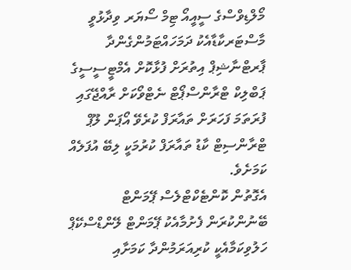މޯލްޑިވްސްގެ ސީއީއޯ ޓިމް ސޯޔަރ ވިދާޅުވީ މާސްޓަރކާޑާއެކު ދަމަހައްޓަމުންގެންދާ ޕާރޓްނާޝިޕް އިތުރަށް ފުޅާކޮށް އެމްޓީސީސީގެ ޕަބްލިކް ޓްރާންސްޕޯޓް ނެޓްވޯކަށް ރާއްޖޭގައި ފުރަތަމަ ފަހަރަށް ތައާރަފް ކުރެވޭ އޯޕަން ލޫޕް ޓްރާންސިޓް ކާޑު ތައާރަފް ކުރުމަކީ ލިބޭ އުފަލެއް ކަމަށެވެ.
އެގޮތުން ކޮންޓެކްޓްލެސް ޕޭމަންޓް ބޭނުންކުރަން ފެށުމާއެކު ޕޭމަންޓް ލޭންޑްސްކޭޕް ހަލުވިކަމާއެކީ ކުރިއަރަމުންދާ ކަމަށާއި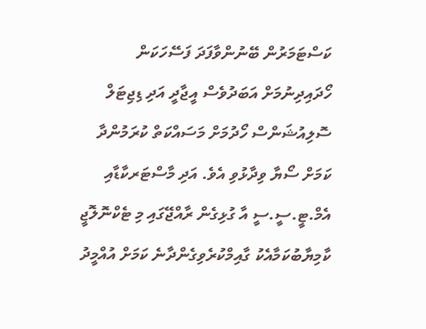ކަސްޓަމަރުން ބޭނުންވާފަދަ ފަސޭހަކަން ހޯދައިދިނުމަށް އަބަދުވެސް އީޖާދީ އަދި ޑިޖިޓަލް ސޮލިއުޝަންސް ހޯދުމަށް މަސައްކަތް ކުރަމުންދާ ކަމަށް ސޯޔާ ވިދާޅުވި އެވެ. އަދި މާސްޓަރކާޑާއި އެމް.ޓީ.ސީ.ސީ އާ ގުޅިގެން ރާއްޖޭގައި މި ޓެކްނޮލޮޖީ ކާމިޔާބުކަމާއެކު ގާއިމްކުރެވިގެންދާނެ ކަމަށް އުއްމީދު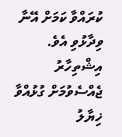ކުރައްވާ ކަމަށް އޭނާ ވިދާޅުވި އެވެ.
އިޝްތިހާރު ޖެއްސެވުމަށް ގުޅުއްވާ
ޚިޔާލު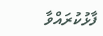ފާޅުކުރައްވާ